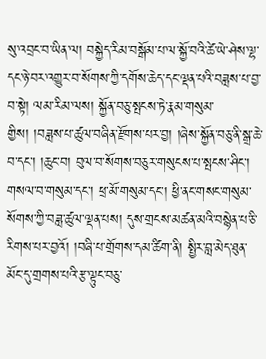སུ་འབྲང་བ་ཡིན་ལ། བསྐྱེད་རིམ་བསྒོམ་པ་ལ་སྐྱོ་བའི་ཚེ་ཡེ་ཤེས་ལྷ་དང་ཉེ་བར་འགྱུར་བ་སོགས་ཀྱི་དགོས་ཆེད་དང་ལྡན་པའི་བཟླས་པ་བྱ་བ་སྟེ། ལམ་རིམ་ལས། སྐྱོན་བཅུ་སྤངས་ཏེ་རྣམ་གསུམ་གྱིས། །བཟླས་པ་ཚུལ་བཞིན་རྫོགས་པར་བྱ། །ཞེས་སྐྱོན་བཅུ་ནི་སྒྲ་ཆེ་བ་དང་། །ཆུང་བ། བུལ་བ་སོགས་བཅུར་གསུངས་པ་སྤངས་ཤིང་། གསལ་བ་གསུམ་དང་། ཕྲ་མོ་གསུམ་དང་། ཕྱི་ནང་གསང་གསུམ་སོགས་ཀྱི་བཟླ་ཚུལ་ལྡན་པས། དུས་གྲངས་མཚན་མའི་བསྙེན་པ་ཅི་རིགས་པར་བྱའོ། །བཞི་པ་གྲོགས་དམ་ཚིག་ནི། སྤྱིར་བླ་མེད་ཐུན་མོང་དུ་གྲགས་པའི་རྩ་ལྟུང་བཅུ་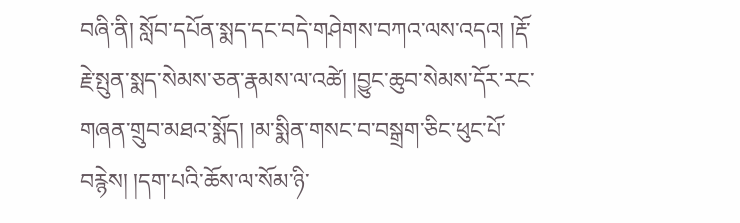བཞི་ནི། སློབ་དཔོན་སྨད་དང་བདེ་གཤེགས་བཀའ་ལས་འདའ། །རྡོ་རྗེ་སྤུན་སྨད་སེམས་ཅན་རྣམས་ལ་འཚེ། །བྱུང་ཆུབ་སེམས་དོར་རང་གཞན་གྲུབ་མཐའ་སྨོད། །མ་སྨིན་གསང་བ་བསྒྲག་ཅིང་ཕུང་པོ་བརྙེས། །དག་པའི་ཆོས་ལ་སོམ་ཉི་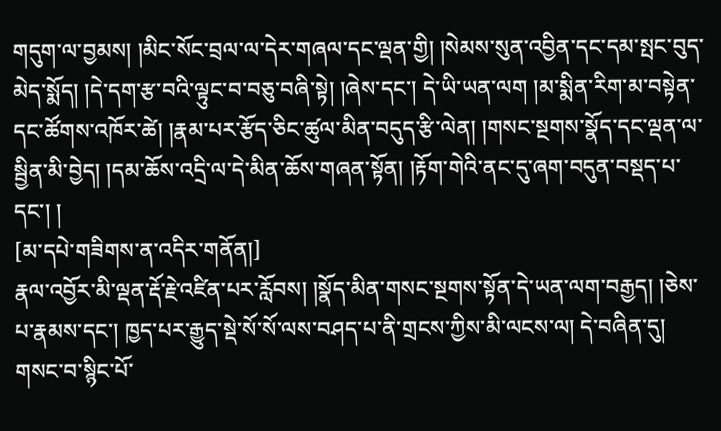གདུག་ལ་བྱམས། །མིང་སོང་བྲལ་ལ་དེར་གཞལ་དང་ལྡན་གྱི། །སེམས་སུན་འབྱིན་དང་དམ་སྤང་བུད་མེད་སྨོད། །དེ་དག་རྩ་བའི་ལྟུང་བ་བཅུ་བཞི་སྟེ། །ཞེས་དང་། དེ་ཡི་ཡན་ལག །མ་སྨིན་རིག་མ་བསྟེན་དང་ཚོགས་འཁོར་ཚེ། །རྣམ་པར་རྩོད་ཅིང་ཚུལ་མིན་བདུད་རྩི་ལེན། །གསང་སྔགས་སྣོད་དང་ལྡན་ལ་སྦྱིན་མི་བྱེད། །དམ་ཆོས་འདྲི་ལ་དེ་མིན་ཆོས་གཞན་སྟོན། །རྟོག་གེའི་ནང་དུ་ཞག་བདུན་བསྡད་པ་དང་། །
[མ་དཔེ་གཟིགས་ན་འདིར་གནོན།]
རྣལ་འབྱོར་མི་ལྡན་རྡོ་རྗེ་འཛིན་པར་རློབས། །སྣོད་མིན་གསང་སྔགས་སྟོན་དེ་ཡན་ལག་བརྒྱད། །ཅེས་པ་རྣམས་དང་། ཁྱད་པར་རྒྱུད་སྡེ་སོ་སོ་ལས་བཤད་པ་ནི་གྲངས་ཀྱིས་མི་ལངས་ལ། དེ་བཞིན་དུ། གསང་བ་སྙིང་པོ་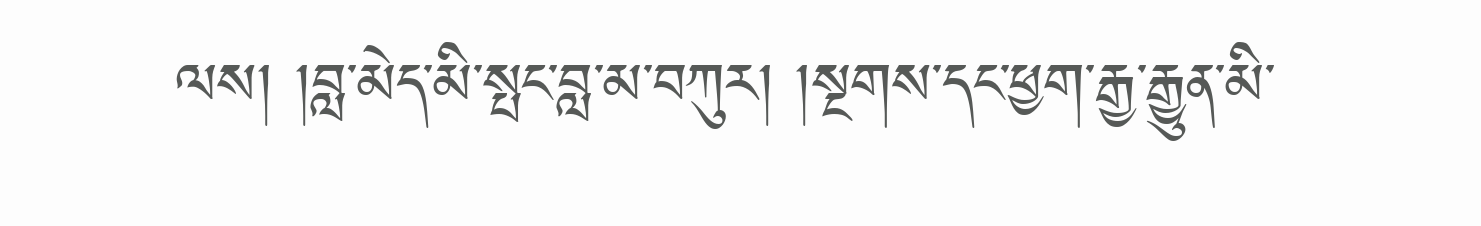ལས། །བླ་མེད་མི་སྤང་བླ་མ་བཀུར། །སྔགས་དང་ཕྱག་རྒྱ་རྒྱུན་མི་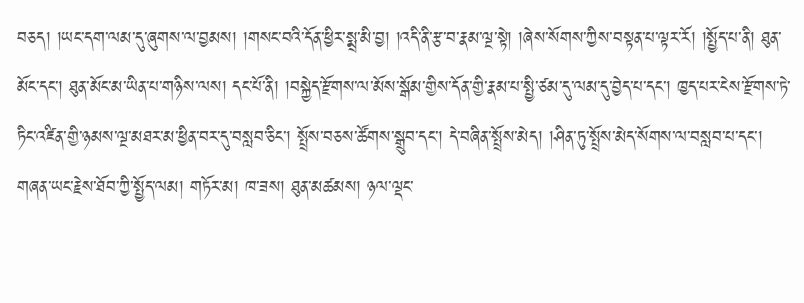བཅད། །ཡང་དག་ལམ་དུ་ཞུགས་ལ་བྱམས། །གསང་བའི་དོན་ཕྱིར་སྨྲ་མི་བྱ། །འདི་ནི་རྩ་བ་རྣམ་ལྔ་སྟེ། །ཞེས་སོགས་ཀྱིས་བསྟན་པ་ལྟར་རོ། །སྤྱོད་པ་ནི། ཐུན་མོང་དང་། ཐུན་མོང་མ་ཡིན་པ་གཉིས་ལས། དང་པོ་ནི། །བསྐྱེད་རྫོགས་ལ་མོས་སྒོམ་གྱིས་དོན་གྱི་རྣམ་པ་སྤྱི་ཙམ་དུ་ལམ་དུ་བྱེད་པ་དང་། ཁྱད་པར་ངེས་རྫོགས་ཏེ་ཏིང་འཛིན་གྱི་ཉམས་ལྔ་མཐར་མ་ཕྱིན་བར་དུ་བསླབ་ཅིང་། སྤྲོས་བཅས་ཚོགས་སྒྲུབ་དང་། དེ་བཞིན་སྤྲོས་མེད། །ཤིན་ཏུ་སྤྲོས་མེད་སོགས་ལ་བསླབ་པ་དང་། གཞན་ཡང་རྗེས་ཐོབ་ཀྱི་སྤྱོད་ལམ། གཏོར་མ། ཁ་ཟས། ཐུན་མཚམས། ཉལ་ལྡང་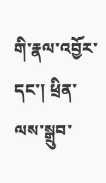གི་རྣལ་འབྱོར་དང་། ཕྲིན་ལས་སྒྲུབ་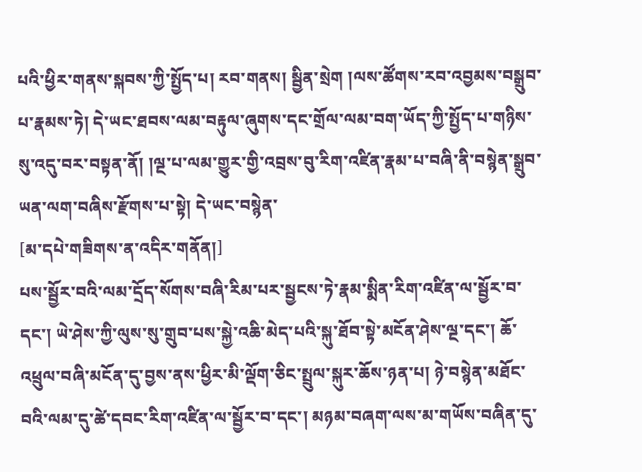པའི་ཕྱིར་གནས་སྐབས་ཀྱི་སྤྱོད་པ། རབ་གནས། སྦྱིན་སྲེག །ལས་ཚོགས་རབ་འབྱམས་བསྒྲུབ་པ་རྣམས་ཏེ། དེ་ཡང་ཐབས་ལམ་བརྟུལ་ཞུགས་དང་གྲོལ་ལམ་བག་ཡོད་ཀྱི་སྤྱོད་པ་གཉིས་སུ་འདུ་བར་བསྟན་ནོ། །ལྔ་པ་ལམ་གྱུར་གྱི་འབྲས་བུ་རིག་འཛིན་རྣམ་པ་བཞི་ནི་བསྙེན་སྒྲུབ་ཡན་ལག་བཞིས་རྫོགས་པ་སྟེ། དེ་ཡང་བསྙེན་
[མ་དཔེ་གཟིགས་ན་འདིར་གནོན།]
པས་སྦྱོར་བའི་ལམ་དྲོད་སོགས་བཞི་རིམ་པར་སྦྱངས་ཏེ་རྣམ་སྨིན་རིག་འཛིན་ལ་སྦྱོར་བ་དང་། ཡེ་ཤེས་ཀྱི་ལུས་སུ་གྲུབ་པས་སྐྱེ་འཆི་མེད་པའི་སྐུ་ཐོབ་སྟེ་མངོན་ཤེས་ལྔ་དང་། ཆོ་འཕྲུལ་བཞི་མངོན་དུ་བྱས་ནས་ཕྱིར་མི་ལྡོག་ཅིང་སྤྲུལ་སྐུར་ཆོས་ཉན་པ། ཉེ་བསྙེན་མཐོང་བའི་ལམ་དུ་ཚེ་དབང་རིག་འཛིན་ལ་སྦྱོར་བ་དང་། མཉམ་བཞག་ལས་མ་གཡོས་བཞིན་དུ་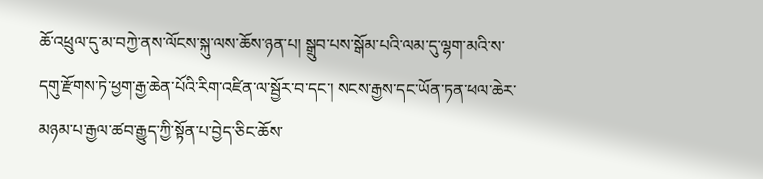ཆོ་འཕྲུལ་དུ་མ་བཀྱེ་ནས་ལོངས་སྐུ་ལས་ཆོས་ཉན་པ། སྒྲུབ་པས་སྒོམ་པའི་ལམ་དུ་ལྷག་མའི་ས་དགུ་རྫོགས་ཏེ་ཕྱག་རྒྱ་ཆེན་པོའི་རིག་འཛིན་ལ་སྦྱོར་བ་དང་། སངས་རྒྱས་དང་ཡོན་ཏན་ཕལ་ཆེར་མཉམ་པ་རྒྱལ་ཚབ་རྒྱུད་ཀྱི་སྟོན་པ་བྱེད་ཅིང་ཆོས་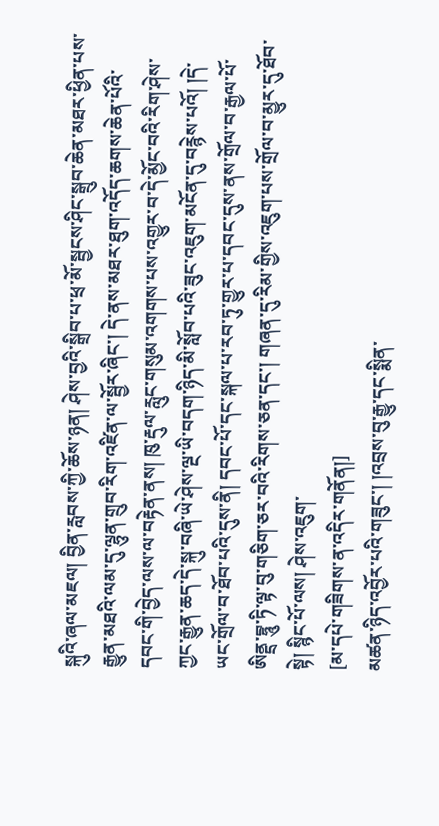སྐུའི་ཞལ་མཇལ། བྱིན་རླབས་ཀྱི་ཆོས་ཉན། ཤེས་བྱའི་སྒྲིབ་པ་ཕྲ་མོ་སྦྱངས་ཤིང་སྒྲུབ་ཆེན་མཐར་ཕྱིན་པས་རྒྱུན་མཐའི་ལམ་དུ་ལྷུན་གྲུབ་རིག་འཛིན་ལ་སྦྱོར་ཞིང་། དེ་ནས་མཐར་ཐུག་འདོད་ཆགས་ཆེན་པོའི་དབང་གི་བྱེད་ལས་ལ་བརྟེན་ནས། ཁུ་རྡུལ་རླུང་གསུམ་འགགས་པས་འགྱུར་བ་དེ་མྱོང་བའི་རིག་ཤེས་ཀྱང་རྒྱུན་ཆད་དེ་སྐུ་བཞི་ཡེ་ཤེས་ལྔ་ཡི་བདག་ཉིད་མི་སློབ་པའི་ཟུང་འཇུག་མངོན་དུ་བརྙེས་པའོ། །དེ་ཡང་གྲོལ་བ་ཐོབ་པའི་དུས་ནི། དབང་པོ་དང་སྐལ་པ་རབ་ཏུ་གྱུར་པ་དབང་དུས་ནས་གྲོལ་བ་རྒྱལ་པོ་ཨིནྡྲ་བྷཱུ་ཏི་ལྟ་བུ་གཅིག་ཅར་བའི་རིགས་ཅན་དང་། གཞན་དུ་རིམ་གྱིས་འཇུག་པས་གྲོལ་བ་མྱུར་དུ་ཐོབ་སྟེ། སྙིང་པོ་ལས། ཤེས་འཇུག་
[མ་དཔེ་གཟིགས་ན་འདིར་གནོན།]
མཚན་ཉིད་འབྱོར་པའི་གཟུང་། །འབྲས་བུ་རྒྱུ་དང་སྨིན་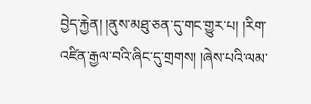བྱེད་རྐྱེན། །ནུས་མཐུ་ཅན་དུ་གང་གྱུར་པ། །རིག་འཛིན་རྒྱལ་བའི་ཞིང་དུ་གྲགས། །ཞེས་པའི་ལམ་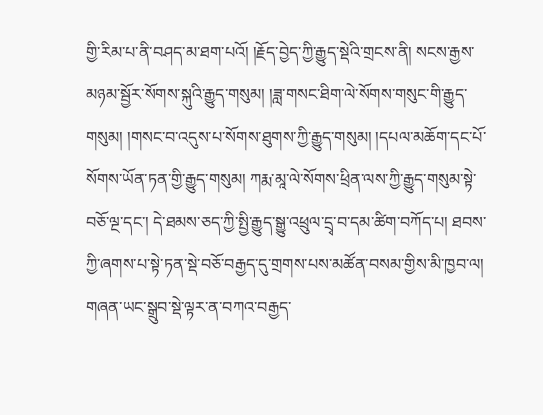གྱི་རིམ་པ་ནི་བཤད་མ་ཐག་པའོ། །རྗོད་བྱེད་ཀྱི་རྒྱུད་སྡེའི་གྲངས་ནི། སངས་རྒྱས་མཉམ་སྦྱོར་སོགས་སྐུའི་རྒྱུད་གསུམ། །ཟླ་གསང་ཐིག་ལེ་སོགས་གསུང་གི་རྒྱུད་གསུམ། །གསང་བ་འདུས་པ་སོགས་ཐུགས་ཀྱི་རྒྱུད་གསུམ། །དཔལ་མཆོག་དང་པོ་སོགས་ཡོན་ཏན་གྱི་རྒྱུད་གསུམ། ཀརྨ་མཱ་ལེ་སོགས་ཕྲིན་ལས་ཀྱི་རྒྱུད་གསུམ་སྟེ་བཅོ་ལྔ་དང་། དེ་ཐམས་ཅད་ཀྱི་སྤྱི་རྒྱུད་སྒྱུ་འཕྲུལ་དྲྭ་བ་དམ་ཚིག་བཀོད་པ། ཐབས་ཀྱི་ཞགས་པ་སྟེ་ཏན་སྡེ་བཅོ་བརྒྱད་དུ་གྲགས་པས་མཚོན་བསམ་གྱིས་མི་ཁྱབ་ལ། གཞན་ཡང་སྒྲུབ་སྡེ་ལྟར་ན་བཀའ་བརྒྱད་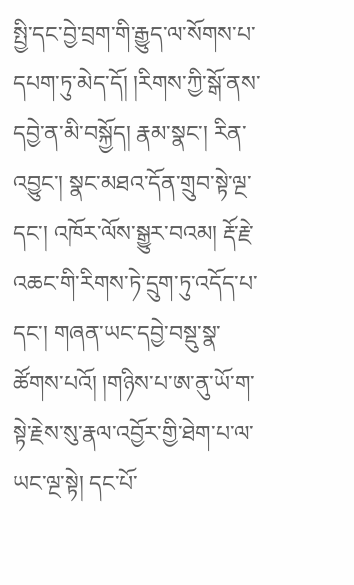སྤྱི་དང་བྱེ་བྲག་གི་རྒྱུད་ལ་སོགས་པ་དཔག་ཏུ་མེད་དོ། །རིགས་ཀྱི་སྒོ་ནས་དབྱེ་ན་མི་བསྐྱོད། རྣམ་སྣང་། རིན་འབྱུང་། སྣང་མཐའ་དོན་གྲུབ་སྟེ་ལྔ་དང་། འཁོར་ལོས་སྒྱུར་བའམ། རྡོ་རྗེ་འཆང་གི་རིགས་ཏེ་དྲུག་ཏུ་འདོད་པ་དང་། གཞན་ཡང་དབྱེ་བསྡུ་སྣ་ཚོགས་པའོ། །གཉིས་པ་ཨ་ནུ་ཡོ་ག་སྟེ་རྗེས་སུ་རྣལ་འབྱོར་གྱི་ཐེག་པ་ལ་ཡང་ལྔ་སྟེ། དང་པོ་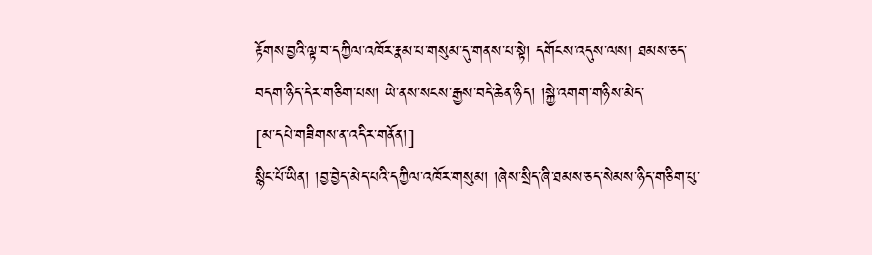རྟོགས་བྱའི་ལྟ་བ་དཀྱིལ་འཁོར་རྣམ་པ་གསུམ་དུ་གནས་པ་སྟེ། དགོངས་འདུས་ལས། ཐམས་ཅད་བདག་ཉིད་དེར་གཅིག་པས། ཡེ་ནས་སངས་རྒྱས་བདེ་ཆེན་ཉིད། །སྐྱེ་འགག་གཉིས་མེད་
[མ་དཔེ་གཟིགས་ན་འདིར་གནོན།]
སྙིང་པོ་ཡིན། །བྱ་བྱེད་མེད་པའི་དཀྱིལ་འཁོར་གསུམ། །ཞེས་སྲིད་ཞི་ཐམས་ཅད་སེམས་ཉིད་གཅིག་པུ་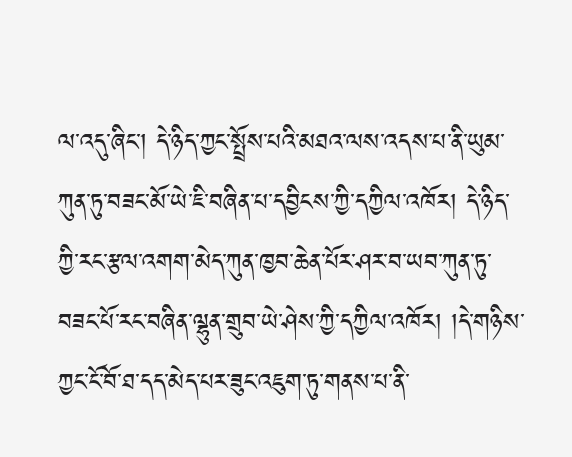ལ་འདུ་ཞིང་། དེ་ཉིད་ཀྱང་སྤྲོས་པའི་མཐའ་ལས་འདས་པ་ནི་ཡུམ་ཀུན་ཏུ་བཟང་མོ་ཡེ་ཇི་བཞིན་པ་དབྱིངས་ཀྱི་དཀྱིལ་འཁོར། དེ་ཉིད་ཀྱི་རང་རྩལ་འགག་མེད་ཀུན་ཁྱབ་ཆེན་པོར་ཤར་བ་ཡབ་ཀུན་ཏུ་བཟང་པོ་རང་བཞིན་ལྷུན་གྲུབ་ཡེ་ཤེས་ཀྱི་དཀྱིལ་འཁོར། །དེ་གཉིས་ཀྱང་ངོ་བོ་ཐ་དད་མེད་པར་ཟུང་འཇུག་ཏུ་གནས་པ་ནི་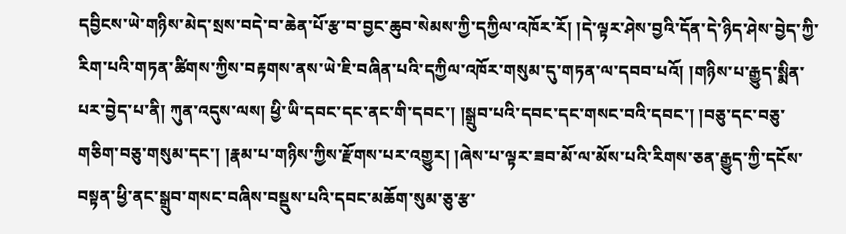དབྱིངས་ཡེ་གཉིས་མེད་སྲས་བདེ་བ་ཆེན་པོ་རྩ་བ་བྱང་ཆུབ་སེམས་ཀྱི་དཀྱིལ་འཁོར་རོ། །དེ་ལྟར་ཤེས་བྱའི་དོན་དེ་ཉིད་ཤེས་བྱེད་ཀྱི་རིག་པའི་གཏན་ཚིགས་ཀྱིས་བརྟགས་ནས་ཡེ་ཇི་བཞིན་པའི་དཀྱིལ་འཁོར་གསུམ་དུ་གཏན་ལ་དབབ་པའོ། །གཉིས་པ་རྒྱུད་སྨིན་པར་བྱེད་པ་ནི། ཀུན་འདུས་ལས། ཕྱི་ཡི་དབང་དང་ནང་གི་དབང་། །སྒྲུབ་པའི་དབང་དང་གསང་བའི་དབང་། །བཅུ་དང་བཅུ་གཅིག་བཅུ་གསུམ་དང་། །རྣམ་པ་གཉིས་ཀྱིས་རྫོགས་པར་འགྱུར། །ཞེས་པ་ལྟར་ཟབ་མོ་ལ་མོས་པའི་རིགས་ཅན་རྒྱུད་ཀྱི་དངོས་བསྟན་ཕྱི་ནང་སྒྲུབ་གསང་བཞིས་བསྡུས་པའི་དབང་མཆོག་སུམ་ཅུ་རྩ་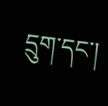དྲུག་དང་།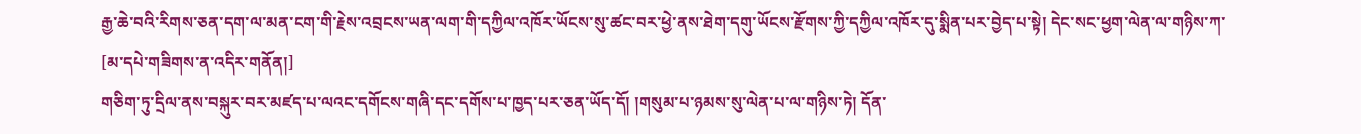རྒྱ་ཆེ་བའི་རིགས་ཅན་དག་ལ་མན་ངག་གི་རྗེས་འབྲངས་ཡན་ལག་གི་དཀྱིལ་འཁོར་ཡོངས་སུ་ཚང་བར་ཕྱེ་ནས་ཐེག་དགུ་ཡོངས་རྫོགས་ཀྱི་དཀྱིལ་འཁོར་དུ་སྨིན་པར་བྱེད་པ་སྟེ། དེང་སང་ཕྱག་ལེན་ལ་གཉིས་ཀ་
[མ་དཔེ་གཟིགས་ན་འདིར་གནོན།]
གཅིག་ཏུ་དྲིལ་ནས་བསྐུར་བར་མཛད་པ་ལའང་དགོངས་གཞི་དང་དགོས་པ་ཁྱད་པར་ཅན་ཡོད་དོ། །གསུམ་པ་ཉམས་སུ་ལེན་པ་ལ་གཉིས་ཏེ། དོན་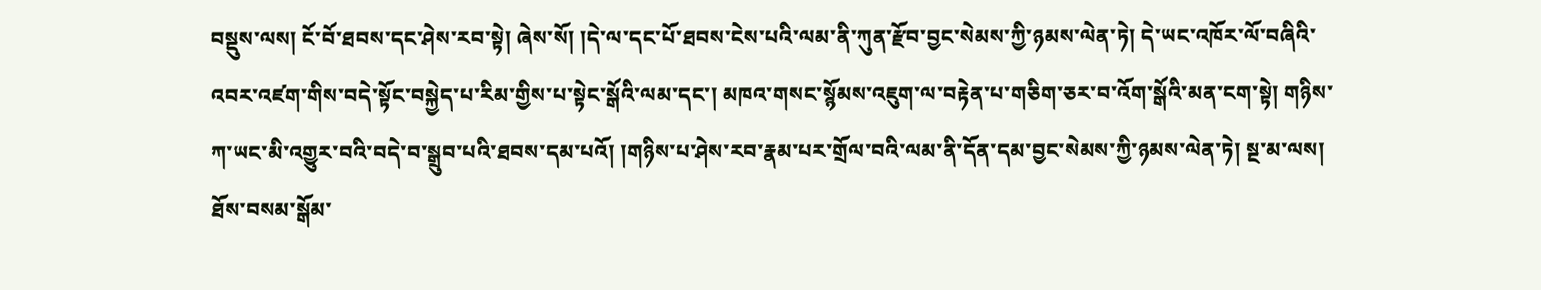བསྡུས་ལས། ངོ་བོ་ཐབས་དང་ཤེས་རབ་སྟེ། ཞེས་སོ། །དེ་ལ་དང་པོ་ཐབས་ངེས་པའི་ལམ་ནི་ཀུན་རྫོབ་བྱང་སེམས་ཀྱི་ཉམས་ལེན་ཏེ། དེ་ཡང་འཁོར་ལོ་བཞིའི་འབར་འཛག་གིས་བདེ་སྟོང་བསྐྱེད་པ་རིམ་གྱིས་པ་སྟེང་སྒོའི་ལམ་དང་། མཁའ་གསང་སྙོམས་འཇུག་ལ་བརྟེན་པ་གཅིག་ཅར་བ་འོག་སྒོའི་མན་ངག་སྟེ། གཉིས་ཀ་ཡང་མི་འགྱུར་བའི་བདེ་བ་སྒྲུབ་པའི་ཐབས་དམ་པའོ། །གཉིས་པ་ཤེས་རབ་རྣམ་པར་གྲོལ་བའི་ལམ་ནི་དོན་དམ་བྱང་སེམས་ཀྱི་ཉམས་ལེན་ཏེ། སྔ་མ་ལས། ཐོས་བསམ་སྒོམ་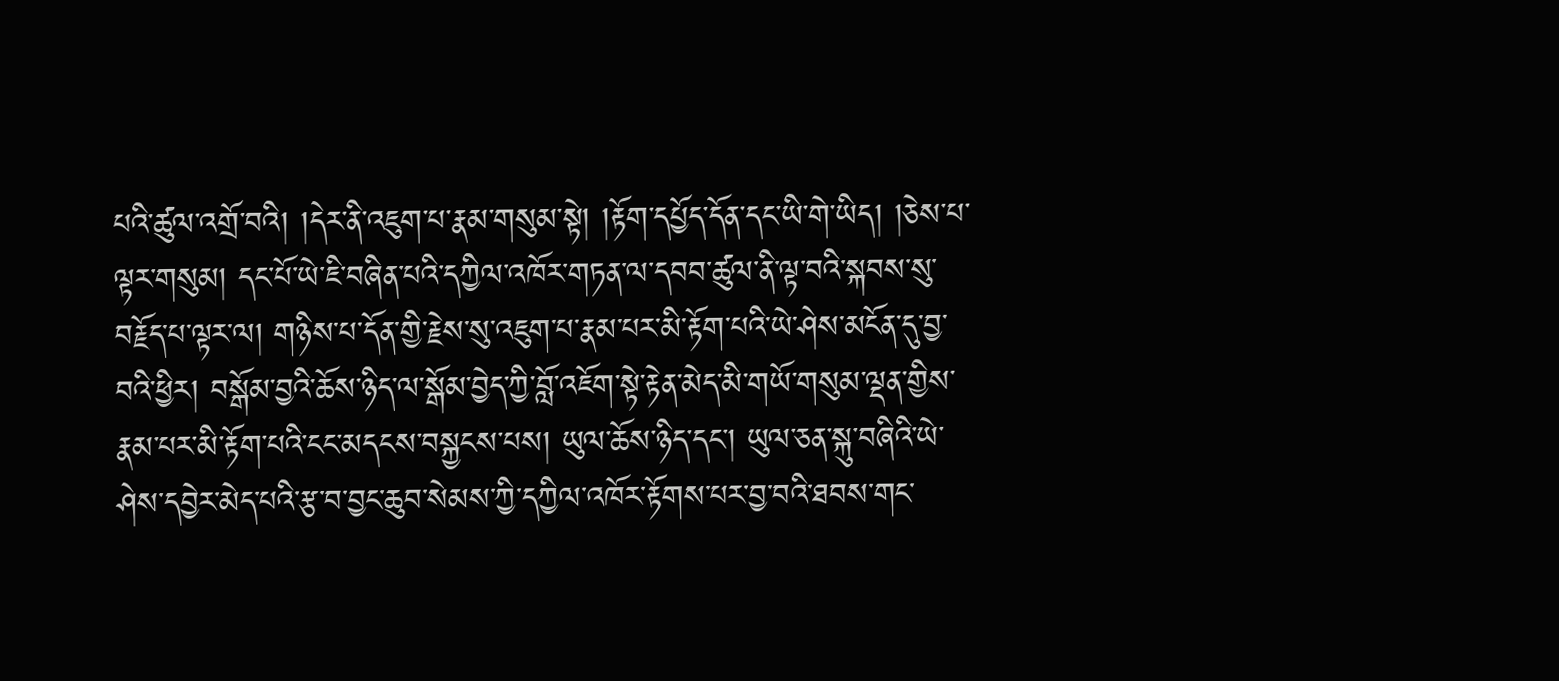པའི་ཚུལ་འགྲོ་བའི། །དེར་ནི་འཇུག་པ་རྣམ་གསུམ་སྟེ། །རྟོག་དཔྱོད་དོན་དང་ཡི་གེ་ཡིད། །ཅེས་པ་ལྟར་གསུམ། དང་པོ་ཡེ་ཇི་བཞིན་པའི་དཀྱིལ་འཁོར་གཏན་ལ་དབབ་ཚུལ་ནི་ལྟ་བའི་སྐབས་སུ་བརྗོད་པ་ལྟར་ལ། གཉིས་པ་དོན་གྱི་རྗེས་སུ་འཇུག་པ་རྣམ་པར་མི་རྟོག་པའི་ཡེ་ཤེས་མངོན་དུ་བྱ་བའི་ཕྱིར། བསྒོམ་བྱའི་ཆོས་ཉིད་ལ་སྒོམ་བྱེད་ཀྱི་བློ་འཇོག་སྟེ་རྟེན་མེད་མི་གཡོ་གསུམ་ལྡན་གྱིས་རྣམ་པར་མི་རྟོག་པའི་ངང་མདངས་བསྐྱངས་པས། ཡུལ་ཆོས་ཉིད་དང་། ཡུལ་ཅན་སྐུ་བཞིའི་ཡེ་ཤེས་དབྱེར་མེད་པའི་རྩ་བ་བྱང་ཆུབ་སེམས་ཀྱི་དཀྱིལ་འཁོར་རྟོགས་པར་བྱ་བའི་ཐབས་གང་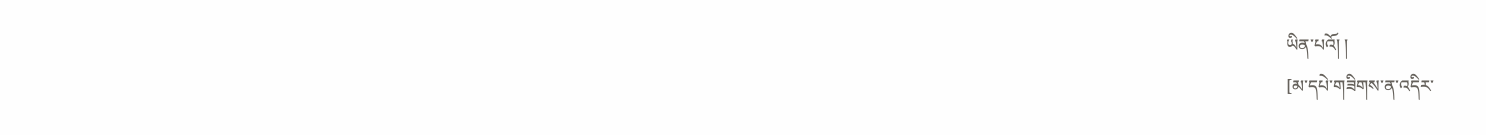ཡིན་པའོ། །
[མ་དཔེ་གཟིགས་ན་འདིར་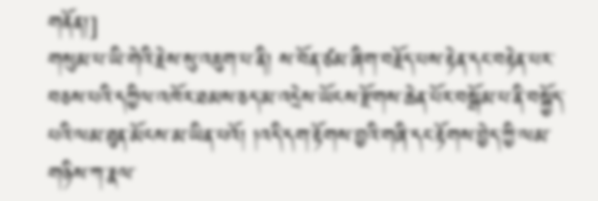གནོན།]
གསུམ་པ་ཡི་གེའི་རྗེས་སུ་འཇུག་པ་ནི། ས་བོན་ཙམ་ཞིག་བརྗོད་པས་རྟེན་དང་བརྟེན་པར་བཅས་པའི་དཀྱིལ་འཁོར་ཐམས་ཅད་མ་འདྲེས་ཡོངས་རྫོགས་ཆེན་པོར་བསྒོམ་པ་ནི་བསྐྱོད་པའི་ལམ་ཐུན་མོངས་མ་ཡིན་པའོ། །འདི་དག་རྟོགས་བྱའི་གཞི་དང་རྟོགས་བྱེད་ཀྱི་ལམ་གཉིས་ཀ་རྣལ་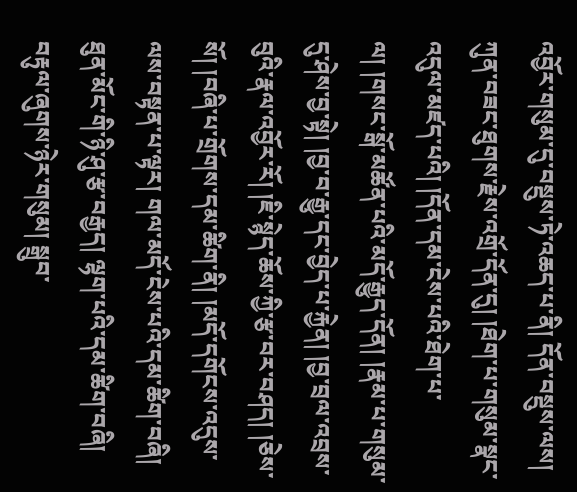འབྱོར་གསུམ་དུ་བསྡུས་ཏེ་འཆད་པ་ནི། དོན་བསྡུས་ལས། ཀུན་བཟང་ཐུགས་རྗེས་འགྲོ་དོན་དུ། །ཐེག་པ་གསུམ་སྣང་འདུལ་མཛད་པའི། །དོན་དམ་ངེས་པའི་ཐེག་པ་ལ། །གསང་སྒོ་མཚོན་པའི་མདོ་རྒྱུད་དོན། །རྣམ་པ་གསུམ་དུ་ཤེས་བྱ་སྟེ། །བྱ་བ་རྒྱུ་དང་བྱེད་པ་རྐྱེན། །བྱ་བྲལ་འབྲས་བུའི་རྣལ་འབྱོར་རོ། །ཇི་སྙེད་ཆོས་ཀྱི་རྩ་བར་བཤད། །ཅེས་སོ། །བཞི་པ་གྲོགས་དམ་ཚིག་ནི། །མདོ་དགོངས་འདུས་ལས་བསྟན་པ་ལྟར། གལ་མདོ་ངེས་པའི་དམ་ཚིག་བཞི། ཐུན་མོང་གི་ཉི་ཤུ་རྩ་བརྒྱད། ལྷག་པའི་དམ་ཚིག་བཞི། བརྟུལ་ཞུགས་ཉེར་གསུམ། སྒྲུབ་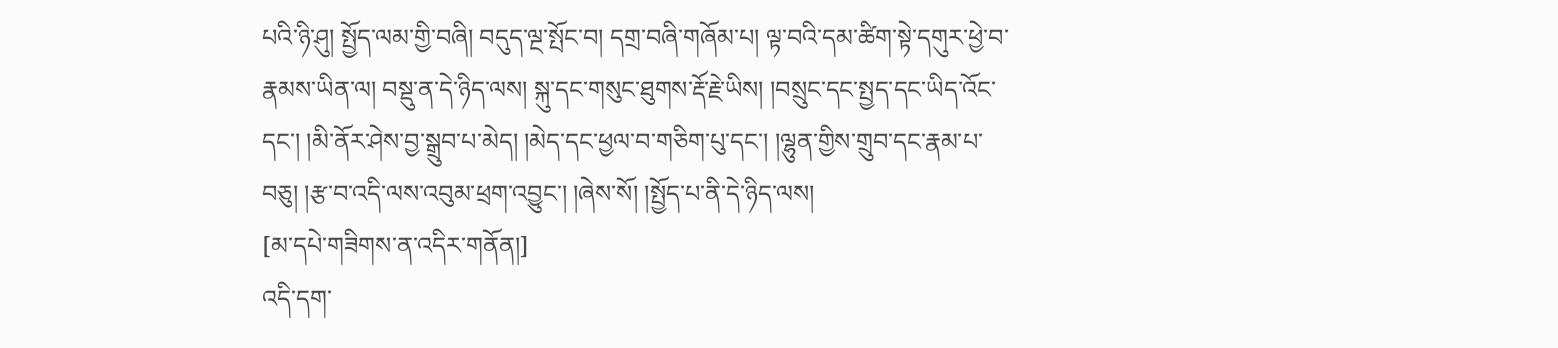པའི་ཉི་ཤུ། སྤྱོད་ལམ་གྱི་བཞི། བདུད་ལྔ་སྤོང་བ། དགྲ་བཞི་གཞོམ་པ། ལྟ་བའི་དམ་ཚིག་སྟེ་དགུར་ཕྱེ་བ་རྣམས་ཡིན་ལ། བསྡུ་ན་དེ་ཉིད་ལས། སྐུ་དང་གསུང་ཐུགས་རྡོ་རྗེ་ཡིས། །བསྲུང་དང་སྤྱད་དང་ཡིད་འོང་དང་། །མི་ནོར་ཤེས་བྱ་སྒྲུབ་པ་མེད། །མེད་དང་ཕྱལ་བ་གཅིག་པུ་དང་། །ལྷུན་གྱིས་གྲུབ་དང་རྣམ་པ་བཅུ། །རྩ་བ་འདི་ལས་འབུམ་ཕྲག་འབྱུང་། །ཞེས་སོ། །སྤྱོད་པ་ནི་དེ་ཉིད་ལས།
[མ་དཔེ་གཟིགས་ན་འདིར་གནོན།]
འདི་དག་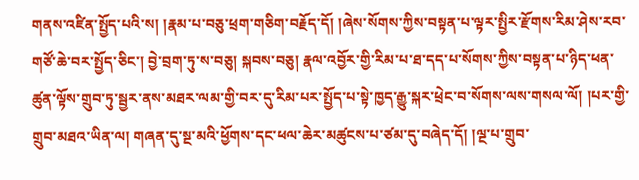གནས་འཛིན་སྤྱོད་པའི་ས། །རྣམ་པ་བཅུ་ཕྲག་གཅིག་བརྗོད་དོ། །ཞེས་སོགས་ཀྱིས་བསྟན་པ་ལྟར་སྤྱིར་རྫོགས་རིམ་ཤེས་རབ་གཙོ་ཆེ་བར་སྤྱོད་ཅིང་། བྱེ་བྲག་ཏུ་ས་བཅུ། སྐབས་བཅུ། རྣལ་འབྱོར་གྱི་རིམ་པ་ཐ་དད་པ་སོགས་ཀྱིས་བསྟན་པ་ཉིད་ཕན་ཚུན་ལྟོས་གྲུབ་ཏུ་སྦྱར་ནས་མཐར་ལམ་གྱི་བར་དུ་རིམ་པར་སྤྱོད་པ་སྟེ་ཁྱད་རྒྱུ་སྐར་ཕྲེང་བ་སོགས་ལས་གསལ་ལོ། །པར་གྱི་གྲུབ་མཐའ་ཡིན་ལ། གཞན་དུ་སྔ་མའི་ཕྱོགས་དང་ཕལ་ཆེར་མཚུངས་པ་ཙམ་དུ་བཞེད་དོ། །ལྔ་པ་གྲུབ་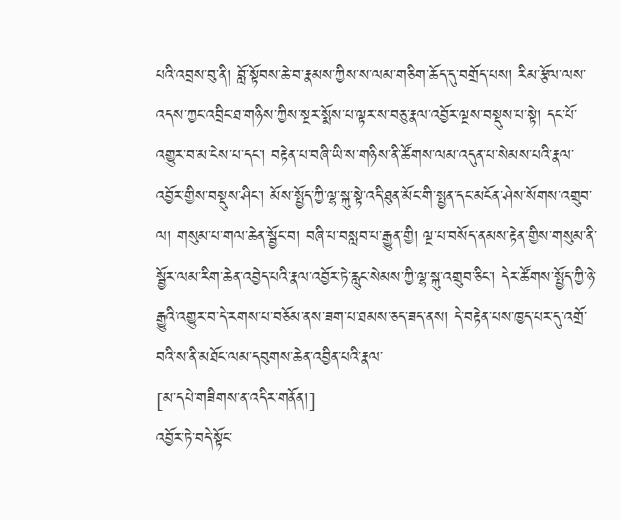པའི་འབྲས་བུ་ནི། བློ་སྟོབས་ཆེ་བ་རྣམས་ཀྱིས་ས་ལམ་གཅིག་ཆོད་དུ་བགྲོད་པས། རིམ་རྩོལ་ལས་འདས་ཀྱང་འབྲིང་ཐ་གཉིས་ཀྱིས་སྔར་སྨོས་པ་ལྟར་ས་བཅུ་རྣལ་འབྱོར་ལྔས་བསྡུས་པ་སྟེ། དང་པོ་འགྱུར་བ་མ་ངེས་པ་དང་། བརྟེན་པ་བཞི་ཡི་ས་གཉིས་ནི་ཚོགས་ལམ་འདུན་པ་སེམས་པའི་རྣལ་འབྱོར་གྱིས་བསྡུས་ཤིང་། མོས་སྤྱོད་ཀྱི་ལྷ་སྐུ་སྟེ་འདི་ཐུན་མོང་གི་སྤྱན་དང་མངོན་ཤེས་སོགས་འགྲུབ་ལ། གསུམ་པ་གལ་ཆེན་སྦྱོང་བ། བཞི་པ་བསླབ་པ་རྒྱུན་གྱི། ལྔ་པ་བསོད་ནམས་རྟེན་གྱིས་གསུམ་ནི་སྦྱོར་ལམ་རིག་ཆེན་འབྱེད་པའི་རྣལ་འབྱོར་ཏེ་རླུང་སེམས་ཀྱི་ལྷ་སྐུ་འགྲུབ་ཅིང་། དེར་ཚོགས་སྤྱོད་ཀྱི་ཉེ་རྒྱུའི་འགྱུར་བ་དེ་རགས་པ་བཅོམ་ནས་ཟག་པ་ཐམས་ཅད་ཟད་ནས། དེ་བརྟེན་པས་ཁྱད་པར་དུ་འགྲོ་བའི་ས་ནི་མཐོང་ལམ་དབུགས་ཆེན་འབྱིན་པའི་རྣལ་
[མ་དཔེ་གཟིགས་ན་འདིར་གནོན།]
འབྱོར་ཏེ་བདེ་སྟོང་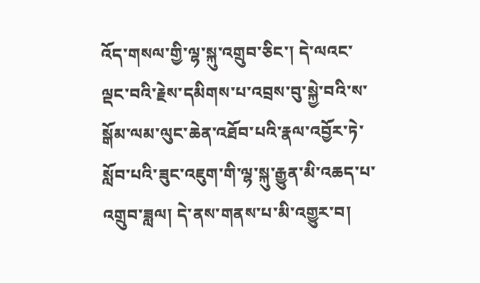འོད་གསལ་གྱི་ལྷ་སྐུ་འགྲུབ་ཅིང་། དེ་ལའང་ལྡང་བའི་རྗེས་དམིགས་པ་འབྲས་བུ་སྐྱེ་བའི་ས་སྒོམ་ལམ་ལུང་ཆེན་འཐོབ་པའི་རྣལ་འབྱོར་ཏེ་སློབ་པའི་ཟུང་འཇུག་གི་ལྷ་སྐུ་རྒྱུན་མི་འཆད་པ་འགྲུབ་ཟླལ། དེ་ནས་གནས་པ་མི་འགྱུར་བ།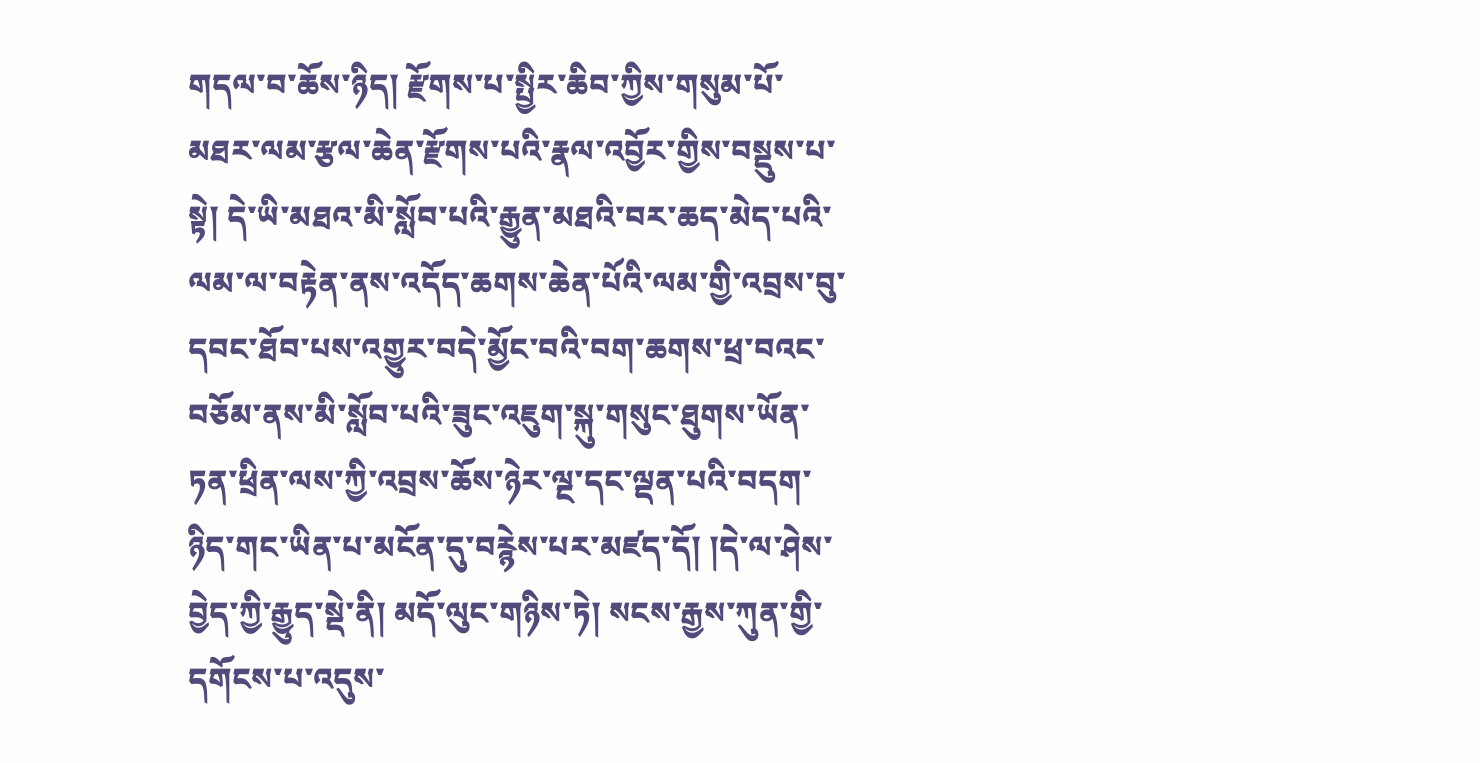གདལ་བ་ཆོས་ཉིད། རྫོགས་པ་སྤྱིར་ཆིབ་ཀྱིས་གསུམ་པོ་མཐར་ལམ་རྩལ་ཆེན་རྫོགས་པའི་རྣལ་འབྱོར་གྱིས་བསྡུས་པ་སྟེ། དེ་ཡི་མཐའ་མི་སློབ་པའི་རྒྱུན་མཐའི་བར་ཆད་མེད་པའི་ལམ་ལ་བརྟེན་ནས་འདོད་ཆགས་ཆེན་པོའི་ལམ་གྱི་འབྲས་བུ་དབང་ཐོབ་པས་འགྱུར་བདེ་མྱོང་བའི་བག་ཆགས་ཕྲ་བའང་བཅོམ་ནས་མི་སློབ་པའི་ཟུང་འཇུག་སྐུ་གསུང་ཐུགས་ཡོན་ཏན་ཕྲིན་ལས་ཀྱི་འབྲས་ཆོས་ཉེར་ལྔ་དང་ལྡན་པའི་བདག་ཉིད་གང་ཡིན་པ་མངོན་དུ་བརྙེས་པར་མཛད་དོ། །དེ་ལ་ཤེས་བྱེད་ཀྱི་རྒྱུད་སྡེ་ནི། མདོ་ལུང་གཉིས་ཏེ། སངས་རྒྱས་ཀུན་གྱི་དགོངས་པ་འདུས་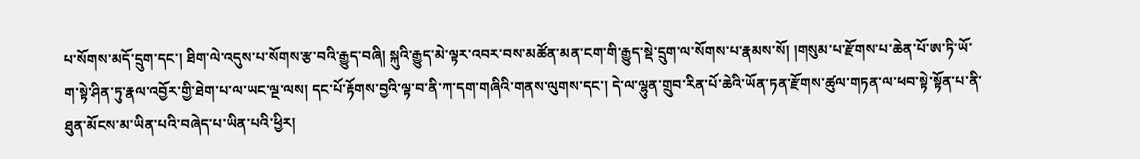པ་སོགས་མདོ་དྲུག་དང་། ཐིག་ལེ་འདུས་པ་སོགས་རྩ་བའི་རྒྱུད་བཞི། སྐུའི་རྒྱུད་མེ་ལྟར་འབར་བས་མཚོན་མན་ངག་གི་རྒྱུད་སྡེ་དྲུག་ལ་སོགས་པ་རྣམས་སོ། །གསུམ་པ་རྫོགས་པ་ཆེན་པོ་ཨ་ཏི་ཡོ་ག་སྟེ་ཤིན་ཏུ་རྣལ་འབྱོར་གྱི་ཐེག་པ་ལ་ཡང་ལྔ་ལས། དང་པོ་རྟོགས་བྱའི་ལྟ་བ་ནི་ཀ་དག་གཞིའི་གནས་ལུགས་དང་། དེ་ལ་ལྷུན་གྲུབ་རིན་པོ་ཆེའི་ཡོན་ཏན་རྫོགས་ཚུལ་གཏན་ལ་ཕབ་སྟེ་སྟོན་པ་ནི་ཐུན་མོངས་མ་ཡིན་པའི་བཞེད་པ་ཡིན་པའི་ཕྱིར།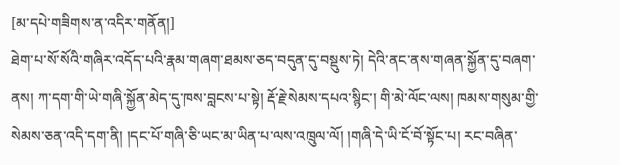[མ་དཔེ་གཟིགས་ན་འདིར་གནོན།]
ཐེག་པ་སོ་སོའི་གཞིར་འདོད་པའི་རྣམ་གཞག་ཐམས་ཅད་བདུན་དུ་བསྡུས་ཏེ། དེའི་ནང་ནས་གཞན་སྐྱོན་དུ་བཞག་ནས། ཀ་དག་གི་ཡེ་གཞི་སྐྱོན་མེད་དུ་ཁས་བླངས་པ་སྟེ། རྡོ་རྗེ་སེམས་དཔའ་སྙིང་། གི་མེ་ལོང་ལས། ཁམས་གསུམ་གྱི་སེམས་ཅན་འདི་དག་ནི། །དང་པོ་གཞི་ཅི་ཡང་མ་ཡིན་པ་ལས་འཁྲུལ་ལོ། །གཞི་དེ་ཡི་ངོ་བོ་སྟོང་པ། རང་བཞིན་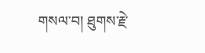གསལ་བ། ཐུགས་རྗེ་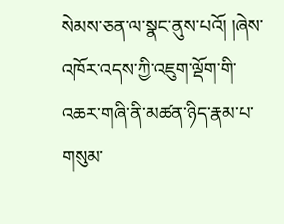སེམས་ཅན་ལ་སྣང་ནུས་པའོ། །ཞེས་འཁོར་འདས་ཀྱི་འཇུག་ལྡོག་གི་འཆར་གཞི་ནི་མཚན་ཉིད་རྣམ་པ་གསུམ་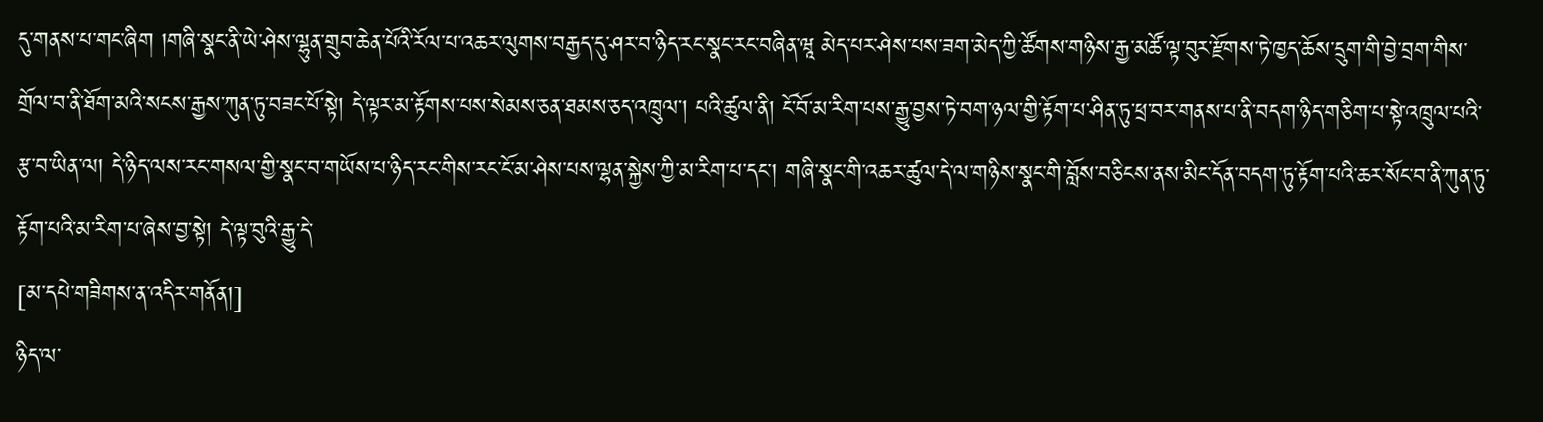དུ་གནས་པ་གང་ཞིག །གཞི་སྣང་ནི་ཡེ་ཤེས་ལྷུན་གྲུབ་ཆེན་པོའི་རོལ་པ་འཆར་ལུགས་བརྒྱད་དུ་ཤར་བ་ཉིད་རང་སྣང་རང་བཞིན་ཝཱ མེད་པར་ཤེས་པས་ཟག་མེད་ཀྱི་ཚོགས་གཉིས་རྒྱ་མཚོ་ལྟ་བུར་རྫོགས་ཏེ་ཁྱད་ཆོས་དྲུག་གི་བྱེ་བྲག་གིས་གྲོལ་བ་ནི་ཐོག་མའི་སངས་རྒྱས་ཀུན་ཏུ་བཟང་པོ་སྟེ། དེ་ལྟར་མ་རྟོགས་པས་སེམས་ཅན་ཐམས་ཅད་འཁྲུལ་། པའི་ཚུལ་ནི། ངོ་བོ་མ་རིག་པས་རྒྱུ་བྱས་ཏེ་བག་ཉལ་གྱི་རྟོག་པ་ཤིན་ཏུ་ཕྲ་བར་གནས་པ་ནི་བདག་ཉིད་གཅིག་པ་སྟེ་འཁྲུལ་པའི་རྩ་བ་ཡིན་ལ། དེ་ཉིད་ལས་རང་གསལ་གྱི་སྣང་བ་གཡོས་པ་ཉིད་རང་གིས་རང་ངོ་མ་ཤེས་པས་ལྷན་སྐྱེས་ཀྱི་མ་རིག་པ་དང་། གཞི་སྣང་གི་འཆར་ཚུལ་དེ་ལ་གཉིས་སྣང་གི་བློས་བཅིངས་ནས་མིང་དོན་བདག་ཏུ་རྟོག་པའི་ཆར་སོང་བ་ནི་ཀུན་ཏུ་རྟོག་པའི་མ་རིག་པ་ཞེས་བྱ་སྟེ། དེ་ལྟ་བུའི་རྒྱུ་དེ་
[མ་དཔེ་གཟིགས་ན་འདིར་གནོན།]
ཉིད་ལ་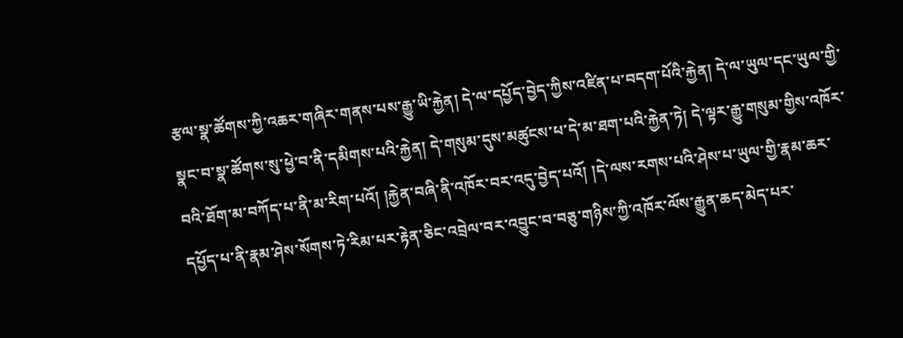རྩལ་སྣ་ཚོགས་ཀྱི་འཆར་གཞིར་གནས་པས་རྒྱུ་ཡི་རྐྱེན། དེ་ལ་དཔྱོད་བྱེད་ཀྱིས་འཛིན་པ་བདག་པོའི་རྐྱེན། དེ་ལ་ཡུལ་དང་ཡུལ་གྱི་སྣང་བ་སྣ་ཚོགས་སུ་ཕྱེ་བ་ནི་དམིགས་པའི་རྐྱེན། དེ་གསུམ་དུས་མཚུངས་པ་དེ་མ་ཐག་པའི་རྐྱེན་ཏེ། དེ་ལྟར་རྒྱུ་གསུམ་གྱིས་འཁོར་བའི་ཐོག་མ་བཀོད་པ་ནི་མ་རིག་པའོ། །རྐྱེན་བཞི་ནི་འཁོར་བར་འདུ་བྱེད་པའོ། །དེ་ལས་རགས་པའི་ཤེས་པ་ཡུལ་གྱི་རྣམ་ཆར་དཔྱོད་པ་ནི་རྣམ་ཤེས་སོགས་ཏེ་རིམ་པར་རྟེན་ཅིང་འབྲེལ་བར་འབྱུང་བ་བཅུ་གཉིས་ཀྱི་འཁོར་ལོས་རྒྱུན་ཆད་མེད་པར་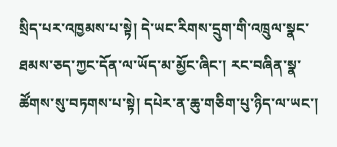སྲིད་པར་འཁྱམས་པ་སྟེ། དེ་ཡང་རིགས་དྲུག་གི་འཁྲུལ་སྣང་ཐམས་ཅད་ཀྱང་དོན་ལ་ཡོད་མ་མྱོང་ཞིང་། རང་བཞིན་སྣ་ཚོགས་སུ་བཏགས་པ་སྟེ། དཔེར་ན་ཆུ་གཅིག་པུ་ཉིད་ལ་ཡང་།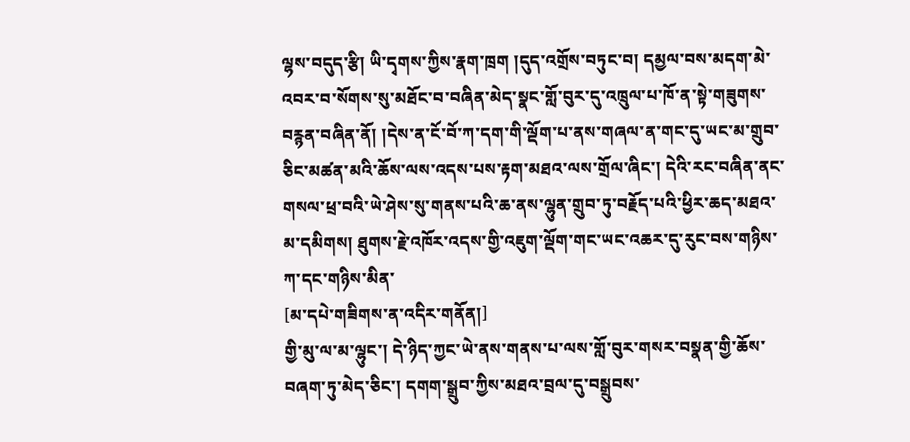ལྷས་བདུད་རྩི། ཡི་དྭགས་ཀྱིས་རྣག་ཁྲག །དུད་འགྲོས་བཏུང་བ། དམྱལ་བས་མདག་མེ་འབར་བ་སོགས་སུ་མཐོང་བ་བཞིན་མེད་སྣང་གློ་བུར་དུ་འཁྲུལ་པ་ཁོ་ན་སྟེ་གཟུགས་བརྙན་བཞིན་ནོ། །དེས་ན་ངོ་བོ་ཀ་དག་གི་ལྡོག་པ་ནས་གཞལ་ན་གང་དུ་ཡང་མ་གྲུབ་ཅིང་མཚན་མའི་ཆོས་ལས་འདས་པས་རྟག་མཐའ་ལས་གྲོལ་ཞིང་། དེའི་རང་བཞིན་ནང་གསལ་ཕྲ་བའི་ཡེ་ཤེས་སུ་གནས་པའི་ཆ་ནས་ལྷུན་གྲུབ་ཏུ་བརྗོད་པའི་ཕྱིར་ཆད་མཐའ་མ་དམིགས། ཐུགས་རྗེ་འཁོར་འདས་གྱི་འཇུག་ལྡོག་གང་ཡང་འཆར་དུ་རུང་བས་གཉིས་ཀ་དང་གཉིས་མིན་
[མ་དཔེ་གཟིགས་ན་འདིར་གནོན།]
གྱི་མུ་ལ་མ་ལྷུང་། དེ་ཉིད་ཀྱང་ཡེ་ནས་གནས་པ་ལས་གློ་བུར་གསར་བསྣན་གྱི་ཆོས་བཞག་ཏུ་མེད་ཅིང་། དགག་སྒྲུབ་ཀྱིས་མཐའ་བྲལ་དུ་བསྒྲུབས་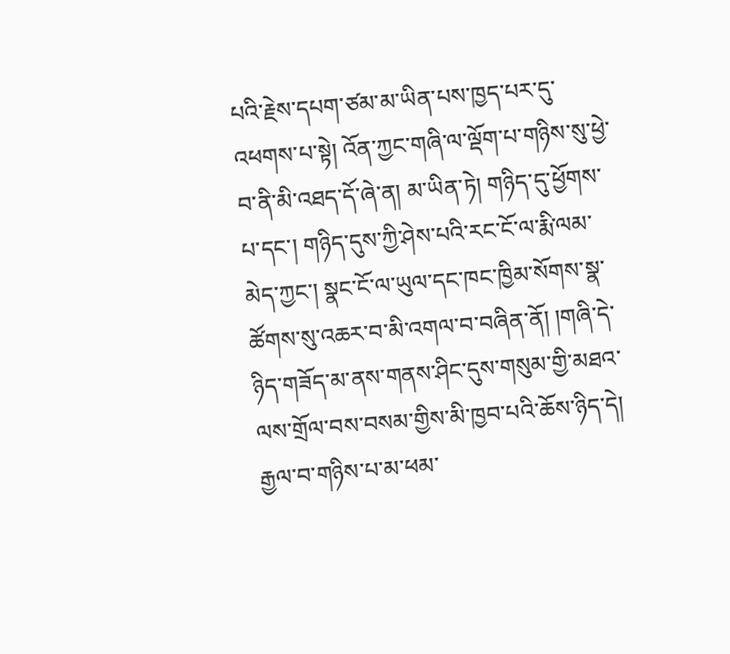པའི་རྗེས་དཔག་ཙམ་མ་ཡིན་པས་ཁྱད་པར་དུ་འཕགས་པ་སྟེ། འོན་ཀྱང་གཞི་ལ་ལྡོག་པ་གཉིས་སུ་ཕྱེ་བ་ནི་མི་འཐད་དོ་ཞེ་ན། མ་ཡིན་ཏེ། གཉིད་དུ་ཕྱོགས་པ་དང་། གཉིད་དུས་ཀྱི་ཤེས་པའི་རང་ངོ་ལ་རྨི་ལམ་མེད་ཀྱང་། སྣང་ངོ་ལ་ཡུལ་དང་ཁང་ཁྱིམ་སོགས་སྣ་ཚོགས་སུ་འཆར་བ་མི་འགལ་བ་བཞིན་ནོ། །གཞི་དེ་ཉིད་གཟོད་མ་ནས་གནས་ཤིང་དུས་གསུམ་གྱི་མཐའ་ལས་གྲོལ་བས་བསམ་གྱིས་མི་ཁྱབ་པའི་ཆོས་ཉིད་དེ། རྒྱལ་བ་གཉིས་པ་མ་ཕམ་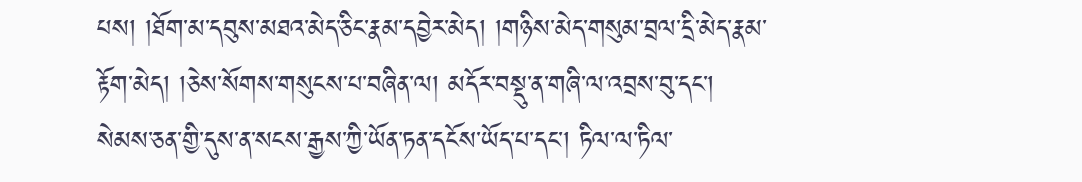པས། །ཐོག་མ་དབུས་མཐའ་མེད་ཅིང་རྣམ་དབྱེར་མེད། །གཉིས་མེད་གསུམ་བྲལ་དྲི་མེད་རྣམ་རྟོག་མེད། །ཅེས་སོགས་གསུངས་པ་བཞིན་ལ། མདོར་བསྡུ་ན་གཞི་ལ་འབྲས་བུ་དང་། སེམས་ཅན་གྱི་དུས་ན་སངས་རྒྱས་ཀྱི་ཡོན་ཏན་དངོས་ཡོད་པ་དང་། ཏིལ་ལ་ཏིལ་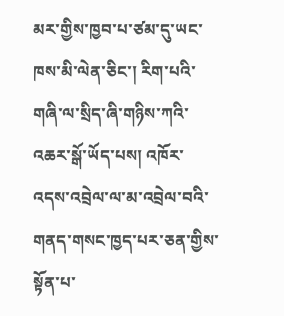མར་གྱིས་ཁྱབ་པ་ཙམ་དུ་ཡང་ཁས་མི་ལེན་ཅིང་། རིག་པའི་གཞི་ལ་སྲིད་ཞི་གཉིས་ཀའི་འཆར་སྒོ་ཡོད་པས། འཁོར་འདས་འབྲེལ་ལ་མ་འབྲེལ་བའི་གནད་གསང་ཁྱད་པར་ཅན་གྱིས་སྟོན་པ་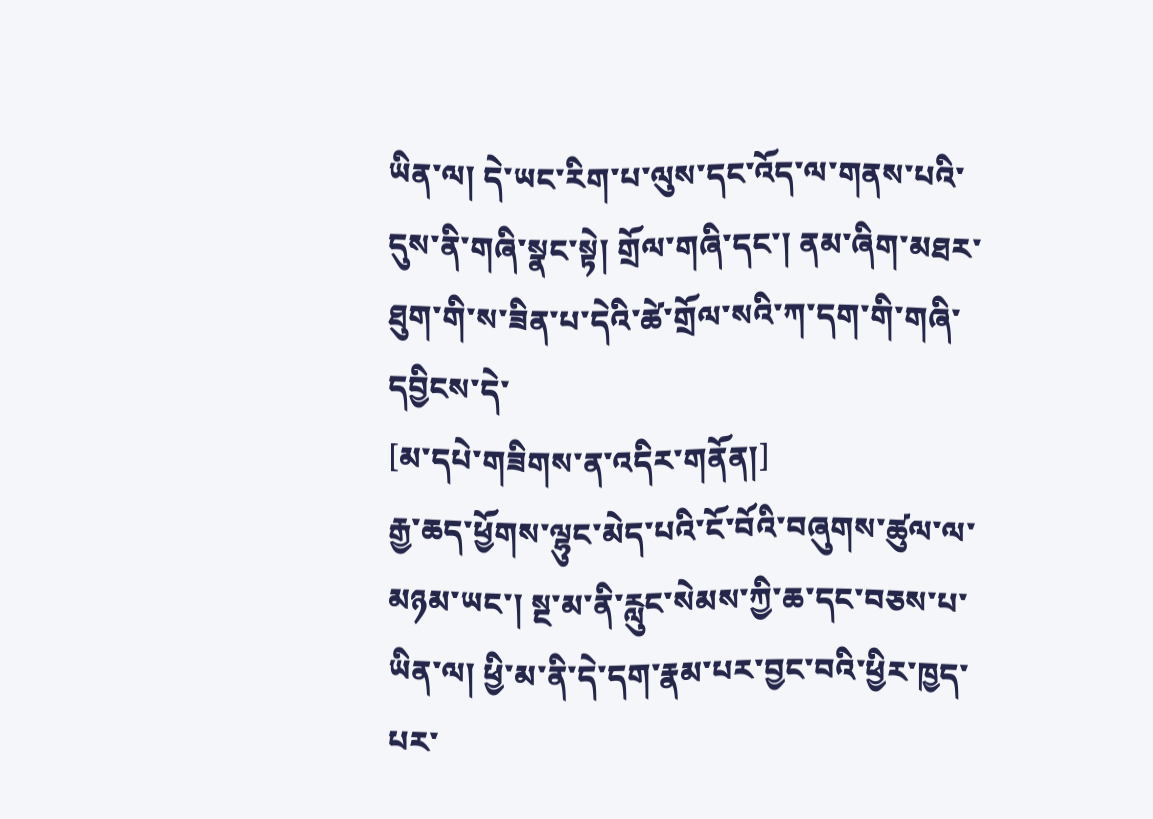ཡིན་ལ། དེ་ཡང་རིག་པ་ལུས་དང་འོད་ལ་གནས་པའི་དུས་ནི་གཞི་སྣང་སྟེ། གྲོལ་གཞི་དང་། ནམ་ཞིག་མཐར་ཐུག་གི་ས་ཟིན་པ་དེའི་ཚེ་གྲོལ་སའི་ཀ་དག་གི་གཞི་དབྱིངས་དེ་
[མ་དཔེ་གཟིགས་ན་འདིར་གནོན།]
རྒྱ་ཆད་ཕྱོགས་ལྷུང་མེད་པའི་ངོ་བོའི་བཞུགས་ཚུལ་ལ་མཉམ་ཡང་། སྔ་མ་ནི་རླུང་སེམས་ཀྱི་ཆ་དང་བཅས་པ་ཡིན་ལ། ཕྱི་མ་ནི་དེ་དག་རྣམ་པར་བྱང་བའི་ཕྱིར་ཁྱད་པར་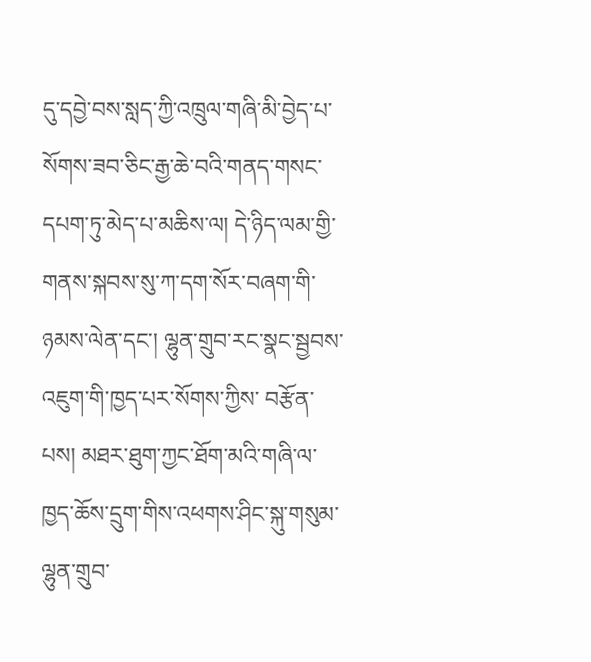དུ་དབྱེ་བས་སླད་ཀྱི་འཁྲུལ་གཞི་མི་བྱེད་པ་སོགས་ཟབ་ཅིང་རྒྱ་ཆེ་བའི་གནད་གསང་དཔག་ཏུ་མེད་པ་མཆིས་ལ། དེ་ཉིད་ལམ་གྱི་གནས་སྐབས་སུ་ཀ་དག་སོར་བཞག་གི་ཉམས་ལེན་དང་། ལྷུན་གྲུབ་རང་སྣང་སྦྱབས་འཇུག་གི་ཁྱད་པར་སོགས་ཀྱིས་ བརྩོན་པས། མཐར་ཐུག་ཀྱང་ཐོག་མའི་གཞི་ལ་ཁྱད་ཆོས་དྲུག་གིས་འཕགས་ཤིང་སྐུ་གསུམ་ལྷུན་གྲུབ་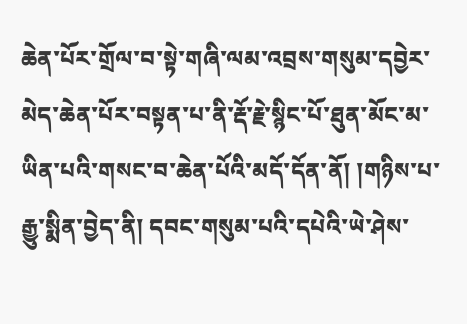ཆེན་པོར་གྲོལ་བ་སྟེ་གཞི་ལམ་འབྲས་གསུམ་དབྱེར་མེད་ཆེན་པོར་བསྟན་པ་ནི་རྡོ་རྗེ་སྙིང་པོ་ཐུན་མོང་མ་ཡིན་པའི་གསང་བ་ཆེན་པོའི་མདོ་དོན་ནོ། །གཉིས་པ་རྒྱུ་སྨིན་བྱེད་ནི། དབང་གསུམ་པའི་དཔེའི་ཡེ་ཤེས་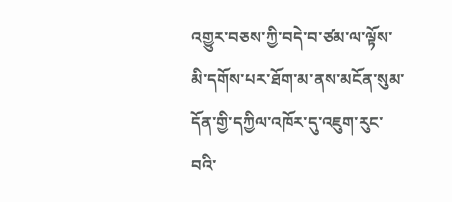འགྱུར་བཅས་ཀྱི་བདེ་བ་ཙམ་ལ་ལྟོས་མི་དགོས་པར་ཐོག་མ་ནས་མངོན་སུམ་དོན་གྱི་དཀྱིལ་འཁོར་དུ་འཇུག་རུང་བའི་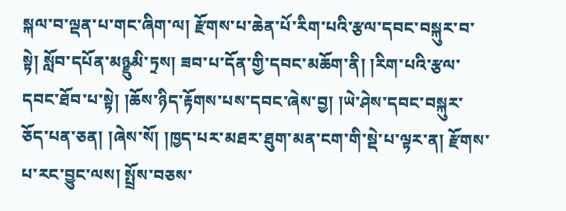སྐལ་བ་ལྡན་པ་གང་ཞིག་ལ། རྫོགས་པ་ཆེན་པོ་རིག་པའི་རྩལ་དབང་བསྐུར་བ་སྟེ། སློབ་དཔོན་མཉྫུམི་ཏྲས། ཟབ་པ་དོན་གྱི་དབང་མཆོག་ནི། །རིག་པའི་རྩལ་དབང་ཐོབ་པ་སྟེ། །ཆོས་ཉིད་རྟོགས་པས་དབང་ཞེས་བྱ། །ཡེ་ཤེས་དབང་བསྐུར་ཅོད་པན་ཅན། །ཞེས་སོ། །ཁྱད་པར་མཐར་ཐུག་མན་ངག་གི་སྡེ་པ་ལྟར་ན། རྫོགས་པ་རང་བྱུང་ལས། སྤྲོས་བཅས་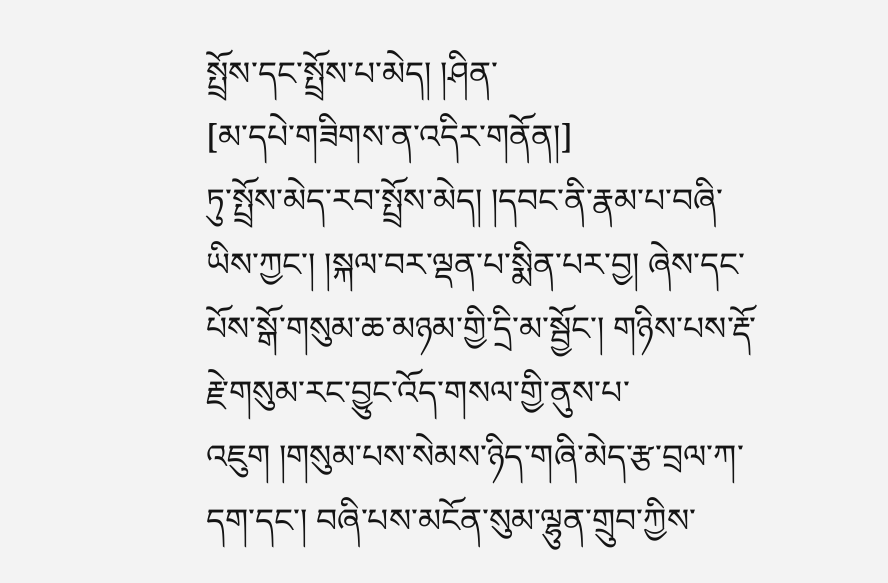སྤྲོས་དང་སྤྲོས་པ་མེད། །ཤིན་
[མ་དཔེ་གཟིགས་ན་འདིར་གནོན།]
ཏུ་སྤྲོས་མེད་རབ་སྤྲོས་མེད། །དབང་ནི་རྣམ་པ་བཞི་ཡིས་ཀྱང་། །སྐལ་བར་ལྡན་པ་སྨིན་པར་བྱ། ཞེས་དང་པོས་སྒོ་གསུམ་ཆ་མཉམ་གྱི་དྲི་མ་སྦྱོང་། གཉིས་པས་རྡོ་རྗེ་གསུམ་རང་བྱུང་འོད་གསལ་གྱི་ནུས་པ་འཇུག །གསུམ་པས་སེམས་ཉིད་གཞི་མེད་རྩ་བྲལ་ཀ་དག་དང་། བཞི་པས་མངོན་སུམ་ལྷུན་གྲུབ་ཀྱིས་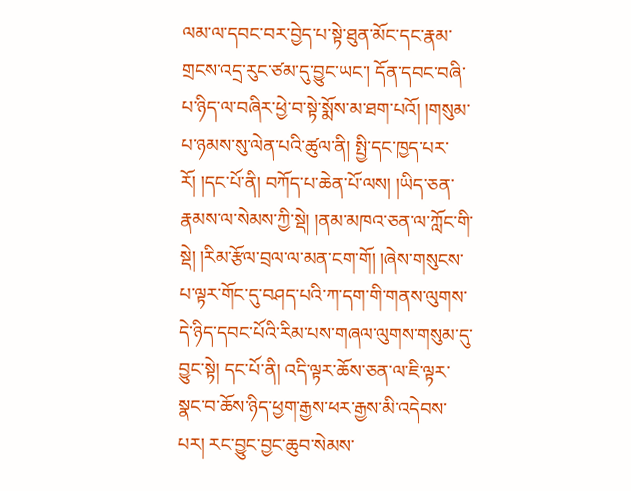ལམ་ལ་དབང་བར་བྱེད་པ་སྟེ་ཐུན་མོང་དང་རྣམ་གྲངས་འདྲ་རུང་ཙམ་དུ་བྱུང་ཡང་། དོན་དབང་བཞི་པ་ཉིད་ལ་བཞིར་ཕྱེ་བ་སྟེ་སྨོས་མ་ཐག་པའོ། །གསུམ་པ་ཉམས་སུ་ལེན་པའི་ཚུལ་ནི། སྤྱི་དང་ཁྱད་པར་རོ། །དང་པོ་ནི། བཀོད་པ་ཆེན་པོ་ལས། །ཡིད་ཅན་རྣམས་ལ་སེམས་ཀྱི་སྡེ། །ནམ་མཁའ་ཅན་ལ་ཀློང་གི་སྡེ། །རིམ་རྩོལ་བྲལ་ལ་མན་ངག་གོ། །ཞེས་གསུངས་པ་ལྟར་གོང་དུ་བཤད་པའི་ཀ་དག་གི་གནས་ལུགས་དེ་ཉིད་དབང་པོའི་རིམ་པས་གཞལ་ལུགས་གསུམ་དུ་བྱུང་སྟེ། དང་པོ་ནི། འདི་ལྟར་ཆོས་ཅན་ལ་ཇི་ལྟར་སྣང་བ་ཆོས་ཉིད་ཕྱག་རྒྱས་ཕར་རྒྱས་མི་འདེབས་པར། རང་བྱུང་བྱང་ཆུབ་སེམས་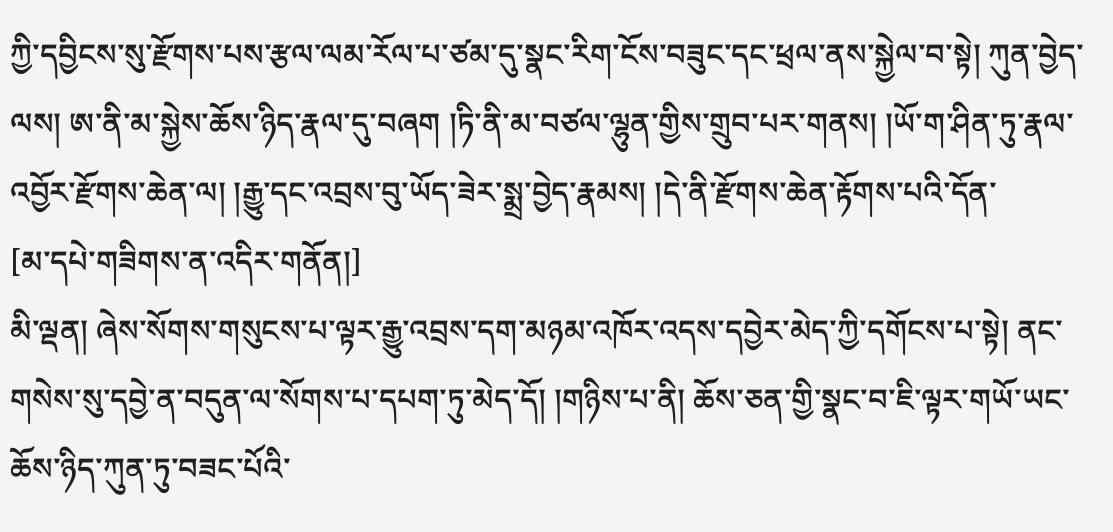ཀྱི་དབྱིངས་སུ་རྫོགས་པས་རྩལ་ལམ་རོལ་པ་ཙམ་དུ་སྣང་རིག་ངོས་བཟུང་དང་ཕྲལ་ནས་སྐྱེལ་བ་སྟེ། ཀུན་བྱེད་ལས། ཨ་ནི་མ་སྐྱེས་ཆོས་ཉིད་རྣལ་དུ་བཞག །ཏི་ནི་མ་བཙལ་ལྷུན་གྱིས་གྲུབ་པར་གནས། །ཡོ་ག་ཤིན་ཏུ་རྣལ་འབྱོར་རྫོགས་ཆེན་ལ། །རྒྱུ་དང་འབྲས་བུ་ཡོད་ཟེར་སྨྲ་བྱེད་རྣམས། །དེ་ནི་རྫོགས་ཆེན་རྟོགས་པའི་དོན་
[མ་དཔེ་གཟིགས་ན་འདིར་གནོན།]
མི་ལྡན། ཞེས་སོགས་གསུངས་པ་ལྟར་རྒྱུ་འབྲས་དག་མཉམ་འཁོར་འདས་དབྱེར་མེད་ཀྱི་དགོངས་པ་སྟེ། ནང་གསེས་སུ་དབྱེ་ན་བདུན་ལ་སོགས་པ་དཔག་ཏུ་མེད་དོ། །གཉིས་པ་ནི། ཆོས་ཅན་གྱི་སྣང་བ་ཇི་ལྟར་གཡོ་ཡང་ཆོས་ཉིད་ཀུན་ཏུ་བཟང་པོའི་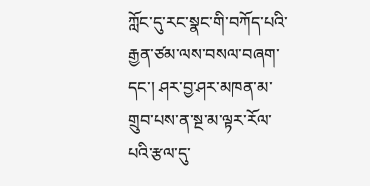ཀློང་དུ་རང་སྣང་གི་བཀོད་པའི་རྒྱན་ཙམ་ལས་བསལ་བཞག་དང་། ཤར་བྱ་ཤར་མཁན་མ་གྲུབ་པས་ན་སྔ་མ་ལྟར་རོལ་པའི་རྩལ་དུ་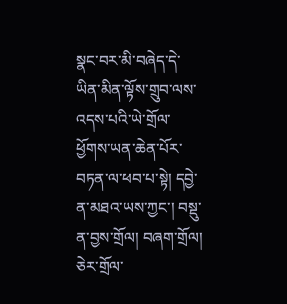སྣང་བར་མི་བཞེད་དེ་ཡིན་མིན་ལྟོས་གྲུབ་ལས་འདས་པའི་ཡེ་གྲོལ་ཕྱོགས་ཡན་ཆེན་པོར་བཏན་ལ་ཕབ་པ་སྟེ། དབྱེ་ན་མཐའ་ཡས་ཀྱང་། བསྡུ་ན་བྱས་གྲོལ། བཞག་གྲོལ། ཅེར་གྲོལ་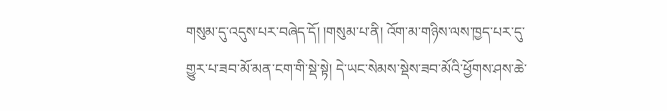གསུམ་དུ་འདུས་པར་བཞེད་དོ། །གསུམ་པ་ནི། འོག་མ་གཉིས་ལས་ཁྱད་པར་དུ་གྱུར་པ་ཟབ་མོ་མན་ངག་གི་སྡེ་སྟེ། དེ་ཡང་སེམས་སྡེས་ཟབ་མོའི་ཕྱོགས་ཤས་ཆེ་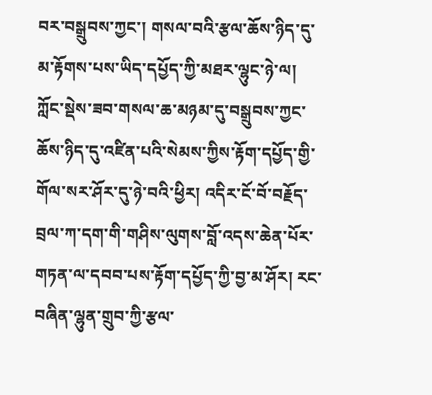བར་བསྒྲུབས་ཀྱང་། གསལ་བའི་རྩལ་ཆོས་ཉིད་དུ་མ་རྟོགས་པས་ཡིད་དཔྱོད་ཀྱི་མཐར་ལྷུང་ཉེ་ལ། ཀློང་སྡེས་ཟབ་གསལ་ཆ་མཉམ་དུ་བསྒྲུབས་ཀྱང་ཆོས་ཉིད་དུ་འཛིན་པའི་སེམས་ཀྱིས་རྟོག་དཔྱོད་གྱི་གོལ་སར་ཤོར་དུ་ཉེ་བའི་ཕྱིར། འདིར་ངོ་བོ་བརྗོད་བྲལ་ཀ་དག་གི་གཤིས་ལུགས་བློ་འདས་ཆེན་པོར་གཏན་ལ་དབབ་པས་རྟོག་དཔྱོད་ཀྱི་བྱ་མ་ཤོར། རང་བཞིན་ལྷུན་གྲུབ་ཀྱི་རྩལ་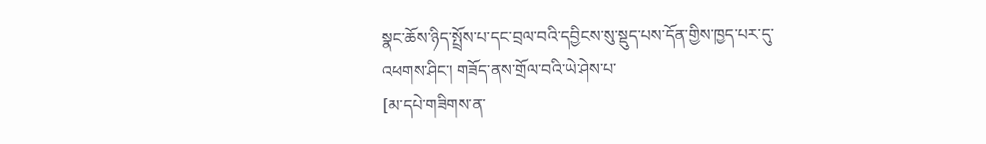སྣང་ཆོས་ཉིད་སྤྲོས་པ་དང་བྲལ་བའི་དབྱིངས་སུ་སྡུད་པས་དོན་གྱིས་ཁྱད་པར་དུ་འཕགས་ཤིང་། གཟོད་ནས་གྲོལ་བའི་ཡེ་ཤེས་པ་
[མ་དཔེ་གཟིགས་ན་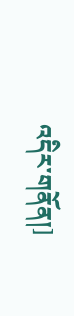འདིར་གནོན།]